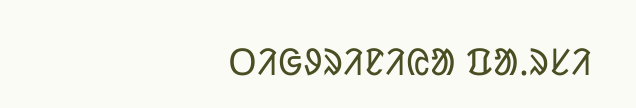ᱛᱤᱜᱽᱨᱤᱱᱤᱭᱟ ᱯᱟᱹᱨᱥᱤ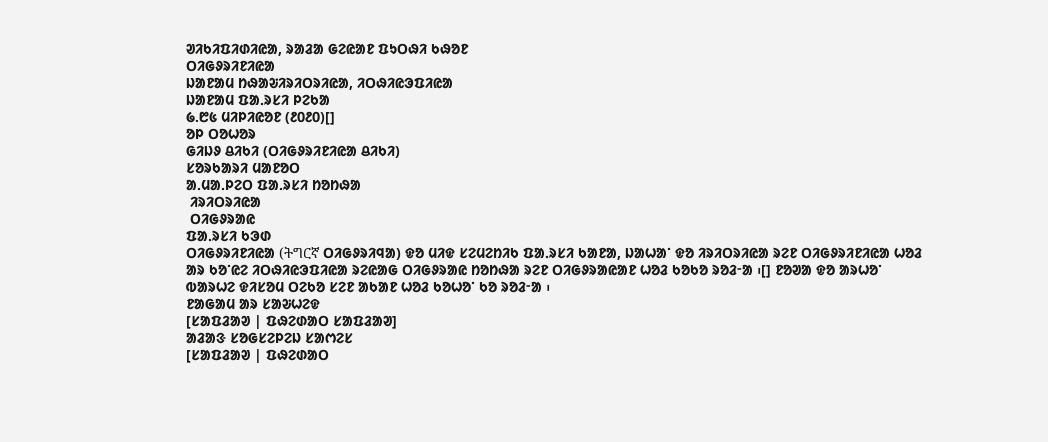ᱣᱤᱠᱤᱯᱤᱰᱤᱭᱟ, ᱨᱟᱲᱟ ᱜᱮᱭᱟᱱ ᱯᱩᱛᱷᱤ ᱠᱷᱚᱱ
ᱛᱤᱜᱽᱨᱤᱱᱤᱭᱟ
ᱡᱟᱱᱟᱢ ᱴᱷᱟᱶᱤᱨᱤᱛᱨᱤᱭᱟ, ᱤᱛᱷᱤᱭᱳᱯᱤᱭᱟ
ᱡᱟᱱᱟᱢ ᱯᱟᱹᱨᱥᱤ ᱞᱮᱠᱟ
᱙.᱘᱕ ᱢᱤᱞᱤᱭᱚᱱ (᱒᱐᱒᱐)[]
ᱚᱞ ᱛᱚᱦᱚᱨ
ᱜᱤᱡᱽ ᱪᱤᱠᱤ (ᱛᱤᱜᱽᱨᱤᱱᱤᱭᱟ ᱪᱤᱠᱤ)
ᱥᱚᱨᱠᱟᱨᱤ ᱢᱟᱱᱚᱛ
ᱟᱹᱢᱟᱹᱞᱮᱛ ᱯᱟᱹᱨᱥᱤ ᱴᱚᱴᱷᱟ
 ᱤᱨᱤᱛᱨᱤᱭᱟ
 ᱛᱤᱜᱽᱨᱟᱭ
ᱯᱟᱹᱨᱥᱤ ᱠᱳᱰ
ᱛᱤᱜᱽᱨᱤᱱᱤᱭᱟ (ትግርኛ ᱛᱤᱜᱽᱨᱤᱧᱟ) ᱫᱚ ᱢᱤᱫ ᱥᱮᱢᱮᱴᱤᱠ ᱯᱟᱹᱨᱥᱤ ᱠᱟᱱᱟ, ᱡᱟᱦᱟᱸ ᱫᱚ ᱤᱨᱤᱛᱨᱤᱭᱟ ᱨᱮᱱ ᱛᱤᱜᱽᱨᱤᱱᱤᱭᱟ ᱦᱚᱲ ᱟᱨ ᱠᱚᱸᱭᱮ ᱤᱛᱷᱤᱭᱳᱯᱤᱭᱟ ᱨᱮᱭᱟᱜ ᱛᱤᱜᱽᱨᱟᱭ ᱴᱚᱴᱷᱟ ᱨᱮᱱ ᱛᱤᱜᱽᱨᱟᱭᱟᱱ ᱦᱚᱲ ᱠᱚᱠᱚ ᱨᱚᱲᱼᱟ ᱾[] ᱱᱚᱣᱟ ᱫᱚ ᱟᱨᱦᱚᱸ ᱵᱟᱨᱦᱮ ᱫᱤᱥᱚᱢ ᱛᱮᱠᱚ ᱥᱮᱱ ᱟᱠᱟᱱ ᱦᱚᱲ ᱠᱚᱦᱚᱸ ᱠᱚ ᱨᱚᱲᱼᱟ ᱾
ᱱᱟᱜᱟᱢ ᱟᱨ ᱥᱟᱶᱦᱮᱫ
[ᱥᱟᱯᱲᱟᱣ | ᱯᱷᱮᱰᱟᱛ ᱥᱟᱯᱲᱟᱣ]
ᱟᱲᱟᱝ ᱥᱚᱜᱥᱮᱞᱮᱡ ᱥᱟᱬᱮᱥ
[ᱥᱟᱯᱲᱟᱣ | ᱯᱷᱮᱰᱟᱛ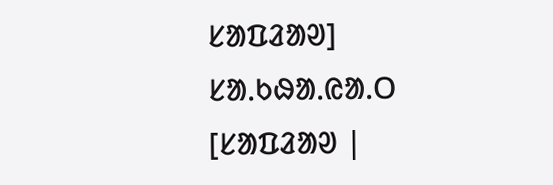ᱥᱟᱯᱲᱟᱣ]
ᱥᱟᱹᱠᱷᱟᱹᱭᱟᱹᱛ
[ᱥᱟᱯᱲᱟᱣ |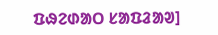ᱯᱷᱮᱰᱟᱛ ᱥᱟᱯᱲᱟᱣ]